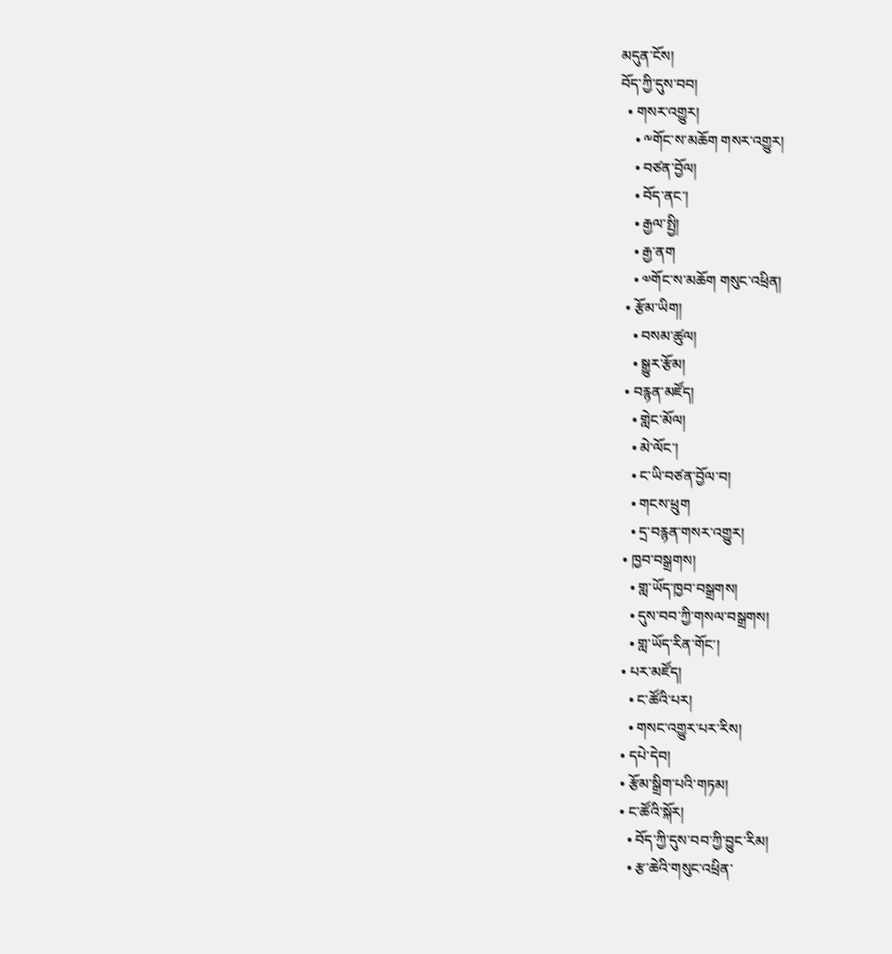མདུན་ངོས།
བོད་ཀྱི་དུས་བབ།
  • གསར་འགྱུར།
    • ༸གོང་ས་མཆོག གསར་འགྱུར།
    • བཙན་བྱོལ།
    • བོད་ནང་།
    • རྒྱལ་སྤྱི།
    • རྒྱ་ནག
    • ༧གོང་ས་མཆོག གསུང་འཕྲིན།
  • རྩོམ་ཡིག།
    • བསམ་ཚུལ།
    • སྒྱུར་རྩོམ།
  • བརྙན་མཛོད།
    • གླེང་མོལ།
    • མེ་ལོང་།
    • ང་ཡི་བཙན་བྱོལ་བ།
    • གངས་ཕྲུག
    • དྲ་བརྙན་གསར་འགྱུར།
  • ཁྱབ་བསྒྲགས།
    • གླ་ཡོད་ཁྱབ་བསྒྲགས།
    • དུས་བབ་ཀྱི་གསལ་བསྒྲགས།
    • གླ་ཡོད་རིན་གོང་།
  • པར་མཛོད།
    • ང་ཚོའི་པར།
    • གསང་འགྱུར་པར་རིས།
  • དཔེ་དེབ།
  • རྩོམ་སྒྲིག་པའི་གཏམ།
  • ང་ཚོའི་སྐོར།
    • བོད་ཀྱི་དུས་བབ་ཀྱི་བྱུང་རིམ།
    • རྩ་ཆེའི་གསུང་འཕྲིན་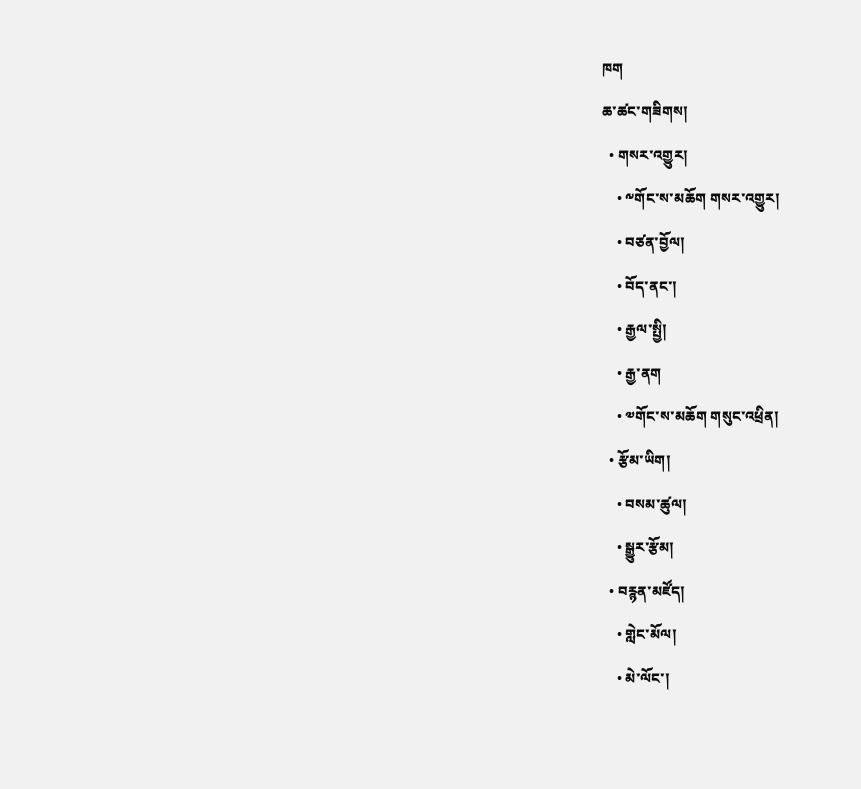ཁག
ཆ་ཚང་གཟིགས།
  • གསར་འགྱུར།
    • ༸གོང་ས་མཆོག གསར་འགྱུར།
    • བཙན་བྱོལ།
    • བོད་ནང་།
    • རྒྱལ་སྤྱི།
    • རྒྱ་ནག
    • ༧གོང་ས་མཆོག གསུང་འཕྲིན།
  • རྩོམ་ཡིག།
    • བསམ་ཚུལ།
    • སྒྱུར་རྩོམ།
  • བརྙན་མཛོད།
    • གླེང་མོལ།
    • མེ་ལོང་།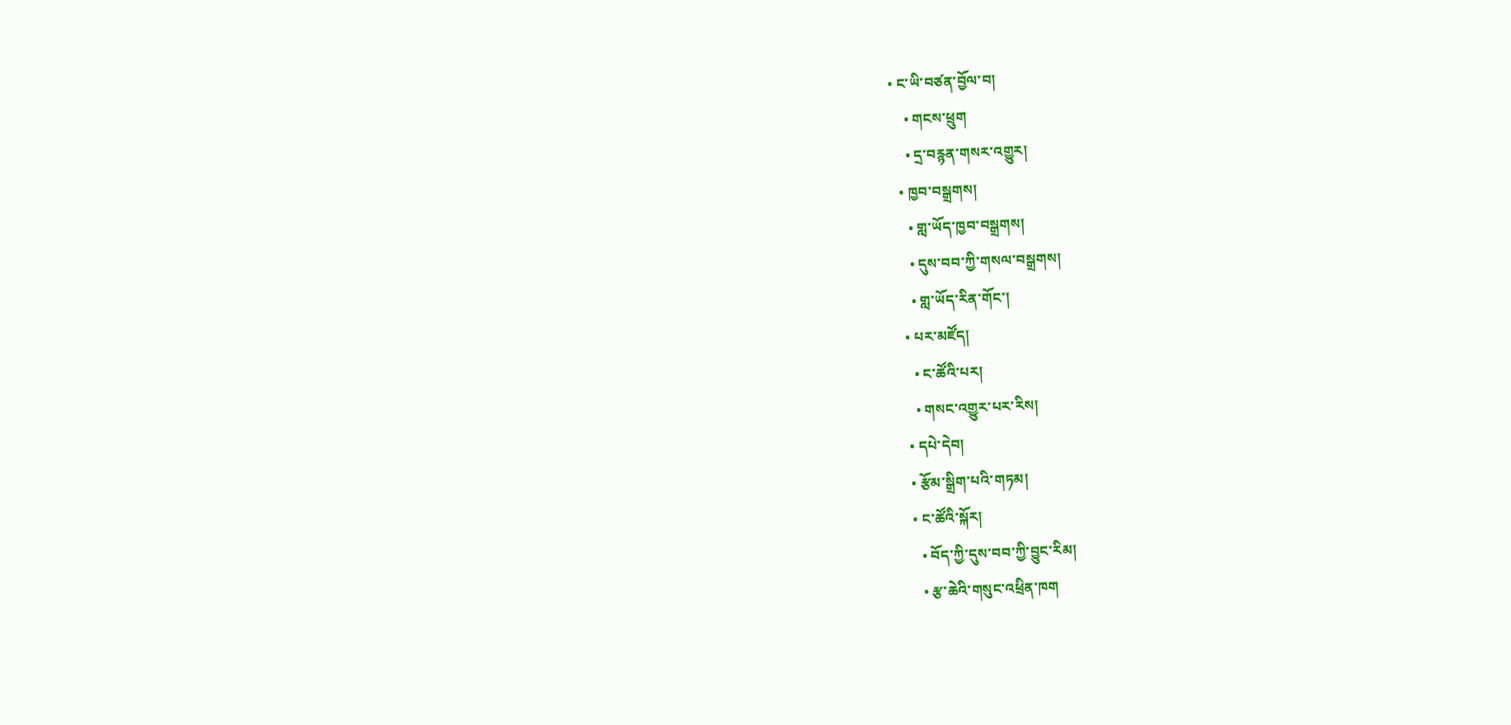• ང་ཡི་བཙན་བྱོལ་བ།
    • གངས་ཕྲུག
    • དྲ་བརྙན་གསར་འགྱུར།
  • ཁྱབ་བསྒྲགས།
    • གླ་ཡོད་ཁྱབ་བསྒྲགས།
    • དུས་བབ་ཀྱི་གསལ་བསྒྲགས།
    • གླ་ཡོད་རིན་གོང་།
  • པར་མཛོད།
    • ང་ཚོའི་པར།
    • གསང་འགྱུར་པར་རིས།
  • དཔེ་དེབ།
  • རྩོམ་སྒྲིག་པའི་གཏམ།
  • ང་ཚོའི་སྐོར།
    • བོད་ཀྱི་དུས་བབ་ཀྱི་བྱུང་རིམ།
    • རྩ་ཆེའི་གསུང་འཕྲིན་ཁག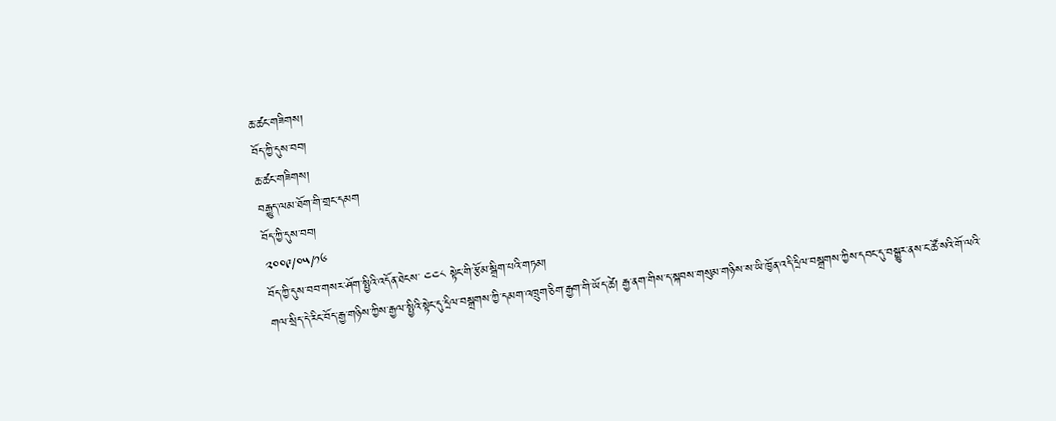ཆ་ཚང་གཟིགས།
བོད་ཀྱི་དུས་བབ།
ཆ་ཚང་གཟིགས།
བརྒྱུད་ལམ་ཐོག་གི་གྲང་དམག
བོད་ཀྱི་དུས་བབ།
༢༠༠༩/༠༥/༡༦
བོད་ཀྱི་དུས་བབ་གསར་ཤོག་སྤྱིའི་འདོན་ཐེངས་ ༤༤༨ སྟེང་གི་རྩོམ་སྒྲིག་པའི་གཏམ།
གལ་སྲིད་དེ་རིང་བོད་རྒྱ་གཉིས་ཀྱིས་རྒྱལ་སྤྱིའི་སྟེང་དུ་དྲིལ་བསྒྲགས་ཀྱི་དམག་འཁྲུག་ཅིག་རྒྱག་གི་ཡོད་ཚེ། རྒྱ་ནག་གིས་ད་སྐབས་གསུམ་གཉིས་ས་ཡི་ཁྱོན་འདི་དྲིལ་བསྒྲགས་ཀྱིས་དབང་དུ་བསྒྱུར་ནས་ང་ཚོ་སའི་གོ་ལའི་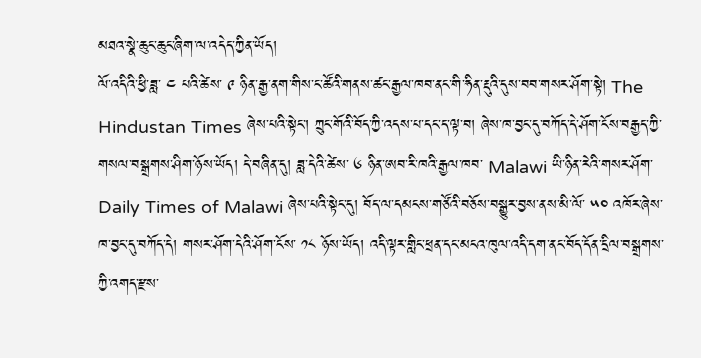མཐའ་སྣེ་ཆུང་ཆུང་ཞིག་ལ་འདེད་ཀྱིན་ཡོད།
ལོ་འདིའི་ཕྱི་ཟླ་ ༤ པའི་ཚེས་ ༩ ཉིན་རྒྱ་ནག་གིས་ང་ཚོའི་གནས་ཚང་རྒྱལ་ཁབ་ནང་གི་ཧིན་རྡུའི་དུས་བབ་གསར་ཤོག་སྟེ། The Hindustan Times ཞེས་པའི་སྟེང་། ཀྲུང་གོའི་བོད་ཀྱི་འདས་པ་དང་ད་ལྟ་བ། ཞེས་ཁ་བྱང་དུ་བཀོད་དེ་ཤོག་ངོས་བརྒྱད་ཀྱི་གསལ་བསྒྲགས་ཤིག་ཉོས་ཡོད། དེ་བཞིན་དུ། ཟླ་དེའི་ཚེས་ ༦ ཉིན་ཨབ་རི་ཁའི་རྒྱལ་ཁབ་ Malawi ཡི་ཉིན་རེའི་གསར་ཤོག་ Daily Times of Malawi ཞེས་པའི་སྟེང་དུ། བོད་ལ་དམངས་གཙོའི་བཅོས་བསྒྱུར་བྱས་ནས་མི་ལོ་ ༥༠ འཁོར་ཞེས་ཁ་བྱང་དུ་བཀོད་དེ། གསར་ཤོག་དེའི་ཤོག་ངོས་ ༡༨ ཉོས་ཡོད། འདི་ལྟར་གླིང་ཕྲན་དང་མངའ་ཁུལ་འདི་དག་ནང་བོད་དོན་དྲིལ་བསྒྲགས་ཀྱི་འགད་རྫས་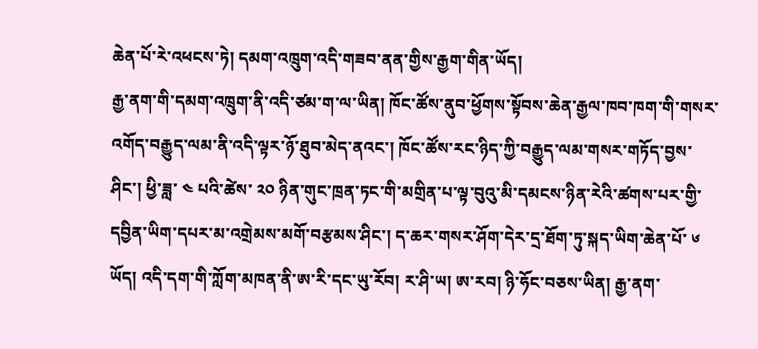ཆེན་པོ་རེ་འཕངས་ཏེ། དམག་འཁྲུག་འདི་གཟབ་ནན་གྱིས་རྒྱག་གིན་ཡོད།
རྒྱ་ནག་གི་དམག་འཁྲུག་ནི་འདི་ཙམ་ག་ལ་ཡིན། ཁོང་ཚོས་ནུབ་ཕྱོགས་སྟོབས་ཆེན་རྒྱལ་ཁབ་ཁག་གི་གསར་འགོད་བརྒྱུད་ལམ་ནི་འདི་ལྟར་ཉོ་ཐུབ་མེད་ནའང་། ཁོང་ཚོས་རང་ཉིད་ཀྱི་བརྒྱུད་ལམ་གསར་གཏོད་བྱས་ཤིང་། ཕྱི་ཟླ་ ༤ པའི་ཚེས་ ༢༠ ཉིན་གུང་ཁྲན་ཏང་གི་མགྲིན་པ་ལྟ་བུའུ་མི་དམངས་ཉིན་རེའི་ཚགས་པར་གྱི་དབྱིན་ཡིག་དཔར་མ་འགྲེམས་མགོ་བརྩམས་ཤིང་། ད་ཆར་གསར་ཤོག་དེར་དྲ་ཐོག་ཏུ་སྐད་ཡིག་ཆེན་པོ་ ༦ ཡོད། འདི་དག་གི་ཀློག་མཁན་ནི་ཨ་རི་དང་ཡུ་རོབ། ར་ཤི་ཡ། ཨ་རབ། ཉི་ཧོང་བཅས་ཡིན། རྒྱ་ནག་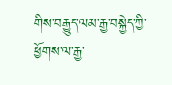གིས་བརྒྱུད་ལམ་རྒྱ་བསྐྱེད་ཀྱི་ཕྱོགས་ལ་རྒྱ་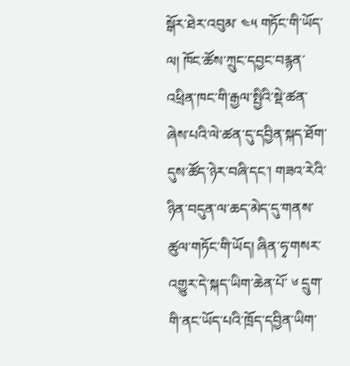སྒོར་ཐེར་འབུམ་ ༤༥ གཏོང་གི་ཡོད་ལ། ཁོང་ཚོས་ཀྲུང་དབྱང་བརྙན་འཕྲིན་ཁང་གི་རྒྱལ་སྤྱིའི་སྡེ་ཚན་ཞེས་པའི་ལེ་ཚན་དུ་དབྱིན་སྐད་ཐོག་དུས་ཚོད་ཉེར་བཞི་དང་། གཟའ་རེའི་ཉིན་བདུན་ལ་ཆད་མེད་དུ་གནས་ཚུལ་གཏོང་གི་ཡོད། ཞིན་ཧྭ་གསར་འགྱུར་དེ་སྐད་ཡིག་ཆེན་པོ་ ༦ དྲུག་གི་ནང་ཡོད་པའི་ཁྲོད་དབྱིན་ཡིག་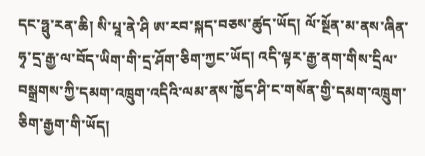དང་ཧྥུ་རན་ཆི། སི་པཱ་ནེ་ཤི ཨ་རབ་སྐད་བཅས་ཚུད་ཡོད། ལོ་སྔོན་མ་ནས་ཞིན་ཧྭ་དྲ་རྒྱ་ལ་བོད་ཡིག་གི་དྲ་ཤོག་ཅིག་ཀྱང་ཡོད། འདི་ལྟར་རྒྱ་ནག་གིས་དྲིལ་བསྒྲགས་ཀྱི་དམག་འཁྲུག་འདིའི་ལམ་ནས་ཁྱོད་ཤི་ང་གསོན་གྱི་དམག་འཁྲུག་ཅིག་རྒྱག་གི་ཡོད།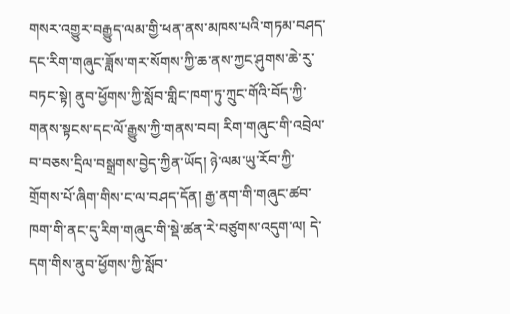གསར་འགྱུར་བརྒྱུད་ལམ་གྱི་ཕན་ནས་མཁས་པའི་གཏམ་བཤད་དང་རིག་གཞུང་ཟློས་གར་སོགས་ཀྱི་ཆ་ནས་ཀྱང་ཤུགས་ཆེ་རུ་བཏང་སྟེ། ནུབ་ཕྱོགས་ཀྱི་སློབ་གླིང་ཁག་ཏུ་ཀྲུང་གོའི་བོད་ཀྱི་གནས་སྟངས་དང་ལོ་རྒྱུས་ཀྱི་གནས་བབ། རིག་གཞུང་གི་འབྲེལ་བ་བཅས་དྲིལ་བསྒྲགས་བྱེད་ཀྱིན་ཡོད། ཉེ་ལམ་ཡུ་རོབ་ཀྱི་གྲོགས་པོ་ཞིག་གིས་ང་ལ་བཤད་དོན། རྒྱ་ནག་གི་གཞུང་ཚབ་ཁག་གི་ནང་དུ་རིག་གཞུང་གི་སྡེ་ཚན་རེ་བཙུགས་འདུག་ལ། དེ་དག་གིས་ནུབ་ཕྱོགས་ཀྱི་སློབ་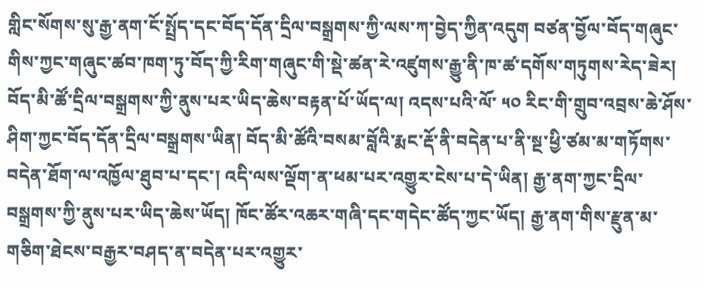གླིང་སོགས་སུ་རྒྱ་ནག་ངོ་སྤྲོད་དང་བོད་དོན་དྲིལ་བསྒྲགས་ཀྱི་ལས་ཀ་བྱེད་ཀྱིན་འདུག བཙན་བྱོལ་བོད་གཞུང་གིས་ཀྱང་གཞུང་ཚབ་ཁག་ཏུ་བོད་ཀྱི་རིག་གཞུང་གི་སྡེ་ཚན་རེ་འཛུགས་རྒྱུ་ནི་ཁ་ཚ་དགོས་གཏུགས་རེད་ཟེར།
བོད་མི་ཚོ་དྲིལ་བསྒྲགས་ཀྱི་ནུས་པར་ཡིད་ཆེས་བརྟན་པོ་ཡོད་ལ། འདས་པའི་ལོ་ ༥༠ རིང་གི་གྲུབ་འབྲས་ཆེ་ཤོས་ཤིག་ཀྱང་བོད་དོན་དྲིལ་བསྒྲགས་ཡིན། བོད་མི་ཚོའི་བསམ་བློའི་རྨང་རྡོ་ནི་བདེན་པ་ནི་སྔ་ཕྱི་ཙམ་མ་གཏོགས་བདེན་ཐོག་ལ་འཁྱོལ་ཐུབ་པ་དང་། འདི་ལས་ལྡོག་ན་ཕམ་པར་འགྱུར་ངེས་པ་དེ་ཡིན། རྒྱ་ནག་ཀྱང་དྲིལ་བསྒྲགས་ཀྱི་ནུས་པར་ཡིད་ཆེས་ཡོད། ཁོང་ཚོར་འཆར་གཞི་དང་གདེང་ཚོད་ཀྱང་ཡོད། རྒྱ་ནག་གིས་རྫུན་མ་གཅིག་ཐེངས་བརྒྱར་བཤད་ན་བདེན་པར་འགྱུར་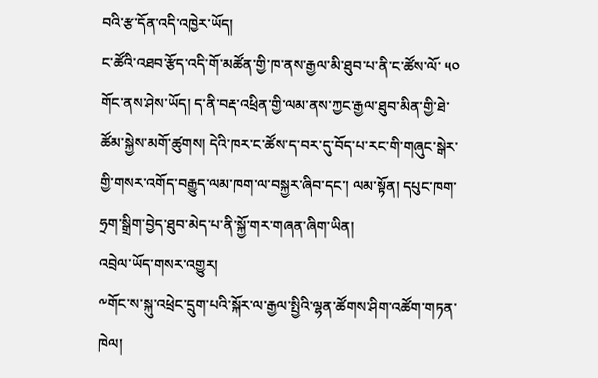བའི་རྩ་དོན་འདི་འཁྱེར་ཡོད།
ང་ཚོའི་འཐབ་རྩོད་འདི་གོ་མཚོན་གྱི་ཁ་ནས་རྒྱལ་མི་ཐུབ་པ་ནི་ང་ཚོས་ལོ་ ༥༠ གོང་ནས་ཤེས་ཡོད། ད་ནི་བརྡ་འཕྲིན་གྱི་ལམ་ནས་ཀྱང་རྒྱལ་ཐུབ་མིན་གྱི་ཐེ་ཚོམ་སྐྱེས་མགོ་ཚུགས། དེའི་ཁར་ང་ཚོས་ད་བར་དུ་བོད་པ་རང་གི་གཞུང་སྒེར་གྱི་གསར་འགོད་བརྒྱུད་ལམ་ཁག་ལ་བསྐྱར་ཞིབ་དང་། ལམ་སྟོན། དཔུང་ཁག་ཧྲག་སྒྲིག་བྱེད་ཐུབ་མེད་པ་ནི་སྐྱོ་གར་གཞན་ཞིག་ཡིན།
འབྲེལ་ཡོད་གསར་འགྱུར།
༸གོང་ས་སྐུ་འཕྲེང་དྲུག་པའི་སྐོར་ལ་རྒྱལ་སྤྱིའི་ལྷན་ཚོགས་ཤིག་འཚོག་གཏན་ཁེལ།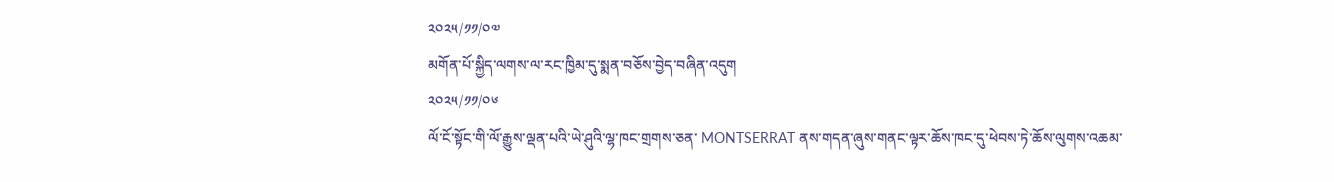༢༠༢༥/༡༡/༠༧
མགོན་པོ་སྐྱིད་ལགས་ལ་རང་ཁྱིམ་དུ་སྨན་བཅོས་བྱེད་བཞིན་འདུག
༢༠༢༥/༡༡/༠༦
ལོ་ངོ་སྟོང་གི་ལོ་རྒྱུས་ལྡན་པའི་ཡེ་ཤུའི་ལྷ་ཁང་གྲགས་ཅན་ MONTSERRAT ནས་གདན་ཞུས་གནང་ལྟར་ཆོས་ཁང་དུ་ཕེབས་ཏེ་ཆོས་ལུགས་འཆམ་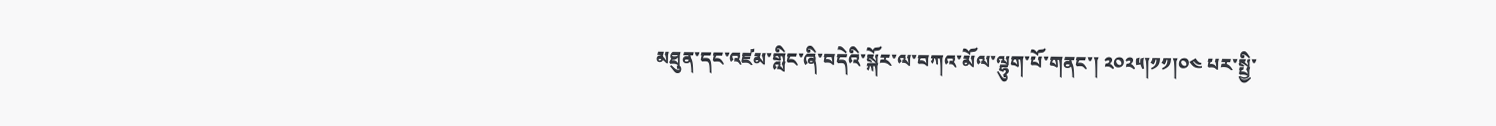མཐུན་དང་འཛམ་གླིང་ཞི་བདེའི་སྐོར་ལ་བཀའ་མོལ་ལྷུག་པོ་གནང་། ༢༠༢༥།༡༡།༠༤ པར་སྤྱི་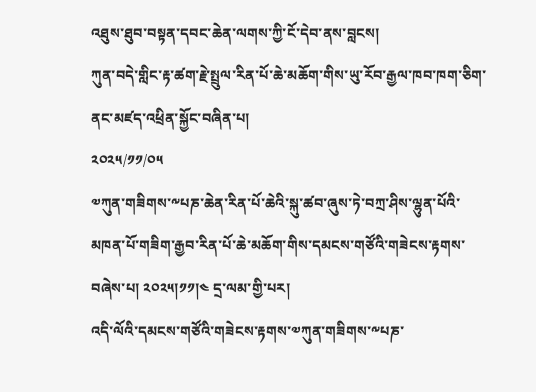འཐུས་ཐུབ་བསྟན་དབང་ཆེན་ལགས་ཀྱི་ངོ་དེབ་ནས་བླངས།
ཀུན་བདེ་གླིང་རྟ་ཚག་རྗེ་སྤྲུལ་རིན་པོ་ཆེ་མཆོག་གིས་ཡུ་རོབ་རྒྱལ་ཁབ་ཁག་ཅིག་ནང་མཛད་འཕྲིན་སྐྱོང་བཞིན་པ།
༢༠༢༥/༡༡/༠༥
༧ཀུན་གཟིགས་༸པཎ་ཆེན་རིན་པོ་ཆེའི་སྐུ་ཚབ་ཞུས་ཏེ་བཀྲ་ཤིས་ལྷུན་པོའི་མཁན་པོ་གཟིག་རྒྱབ་རིན་པོ་ཆེ་མཆོག་གིས་དམངས་གཙོའི་གཟེངས་རྟགས་བཞེས་པ། ༢༠༢༥།༡༡།༤ དྲ་ལམ་གྱི་པར།
འདི་ལོའི་དམངས་གཙོའི་གཟེངས་རྟགས་༧ཀུན་གཟིགས་༸པཎ་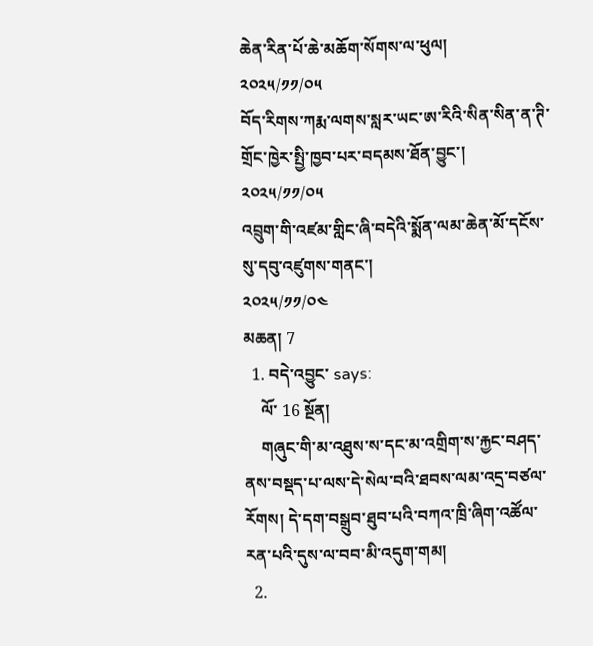ཆེན་རིན་པོ་ཆེ་མཆོག་སོགས་ལ་ཕུལ།
༢༠༢༥/༡༡/༠༥
བོད་རིགས་ཀརྨ་ལགས་སླར་ཡང་ཨ་རིའི་སིན་སིན་ན་ཊི་གྲོང་ཁྱེར་སྤྱི་ཁྱབ་པར་བདམས་ཐོན་བྱུང་།
༢༠༢༥/༡༡/༠༥
འབྲུག་གི་འཛམ་གླིང་ཞི་བདེའི་སྨོན་ལམ་ཆེན་མོ་དངོས་སུ་དབུ་འཛུགས་གནང་།
༢༠༢༥/༡༡/༠༤
མཆན། 7
  1. བདེ་འབྱུང་ says:
    ལོ་ 16 སྔོན།
    གཞུང་གི་མ་འཐུས་ས་དང་མ་འགྲིག་ས་རྐྱང་བཤད་ནས་བསྡད་པ་ལས་དེ་སེལ་བའི་ཐབས་ལམ་འདྲ་བཙལ་རོགས། དེ་དག་བསྒྲུབ་ཐུབ་པའི་བཀའ་ཁྲི་ཞིག་འཚོལ་རན་པའི་དུས་ལ་བབ་མི་འདུག་གམ།
  2.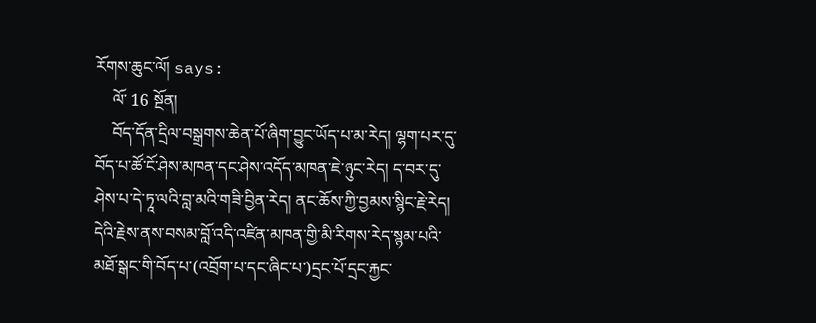རོགས་ཆུང་ལོ། says:
    ལོ་ 16 སྔོན།
    བོད་དོན་དྲིལ་བསྒྲགས་ཆེན་པོ་ཞིག་བྱུང་ཡོད་པ་མ་རེད། ལྷག་པར་དུ་བོད་པ་ཚོ་ངོ་ཤེས་མཁན་དང་ཤེས་འདོད་མཁན་ཇེ་ཉུང་རེད། ད་བར་དུ་ཤེས་པ་དེ་ཏཱ་ལའི་བླ་མའི་གཟི་བྱིན་རེད། ནང་ཆོས་ཀྱི་བྱམས་སྙིང་རྗེ་རེད། དེའི་རྗེས་ནས་བསམ་བློ་འདི་འཛིན་མཁན་གྱི་མི་རིགས་རེད་སྙམ་པའི་མཐོ་སྒང་གི་བོད་པ་(འབྲོག་པ་དང་ཞིང་པ་)དྲང་པོ་དྲང་རྐྱང་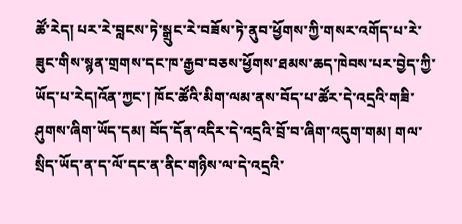ཚོ་རེད། པར་རེ་བླངས་ཏེ་སྒྲུང་རེ་བཟོས་ཏེ་ནུབ་ཕྱོགས་ཀྱི་གསར་འགོད་པ་རེ་ཟུང་གིས་སྙན་གྲགས་དང་ཁ་རྒྱབ་བཅས་ཕྱོགས་ཐམས་ཆད་ཁེབས་པར་བྱེད་ཀྱི་ཡོད་པ་རེད།འོན་ཀྱང་། ཁོང་ཚོའི་མིག་ལམ་ནས་བོད་པ་ཚོར་དེ་འདྲའི་གཟི་ཤུགས་ཞིག་ཡོད་དམ། བོད་དོན་འདིར་དེ་འདྲའི་བྲོ་བ་ཞིག་འདུག་གམ། གལ་སྲིད་ཡོད་ན་ད་ལོ་དང་ན་ནིང་གཉིས་ལ་དེ་འདྲའི་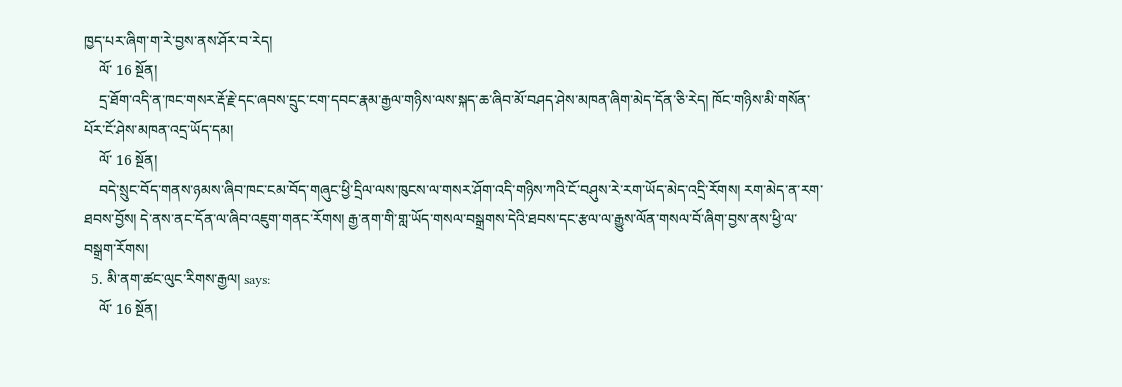ཁྱད་པར་ཞིག་ག་རེ་བྱས་ནས་ཤོར་བ་རེད།
    ལོ་ 16 སྔོན།
    དྲ་ཐོག་འདི་ན་ཁང་གསར་རྡོ་རྗེ་དང་ཞབས་དྲུང་ངག་དབང་རྣམ་རྒྱལ་གཉིས་ལས་སྐད་ཆ་ཞིབ་མོ་བཤད་ཤེས་མཁན་ཞིག་མེད་དོན་ཅི་རེད། ཁོང་གཉིས་མི་གསོན་པོར་ངོ་ཤེས་མཁན་འདྲ་ཡོད་དམ།
    ལོ་ 16 སྔོན།
    བདེ་སྲུང་བོད་གནས་ཉམས་ཞིབ་ཁང་ངམ་བོད་གཞུང་ཕྱི་དྲིལ་ལས་ཁུངས་ལ་གསར་ཤོག་འདི་གཉིས་ཀའི་ངོ་བཤུས་རེ་རག་ཡོད་མེད་འདྲི་རོགས། རག་མེད་ན་རག་ཐབས་བྱོས། དེ་ནས་ནང་དོན་ལ་ཞིབ་འཇུག་གནང་རོགས། རྒྱ་ནག་གི་གླ་ཡོད་གསལ་བསྒྲགས་དེའི་ཐབས་དང་རྩལ་ལ་རྒྱུས་ལོན་གསལ་བོ་ཞིག་བྱས་ནས་ཕྱི་ལ་བསྒྲག་རོགས།
  5. མི་ནག་ཚང་ལུང་རིགས་རྒྱལ། says:
    ལོ་ 16 སྔོན།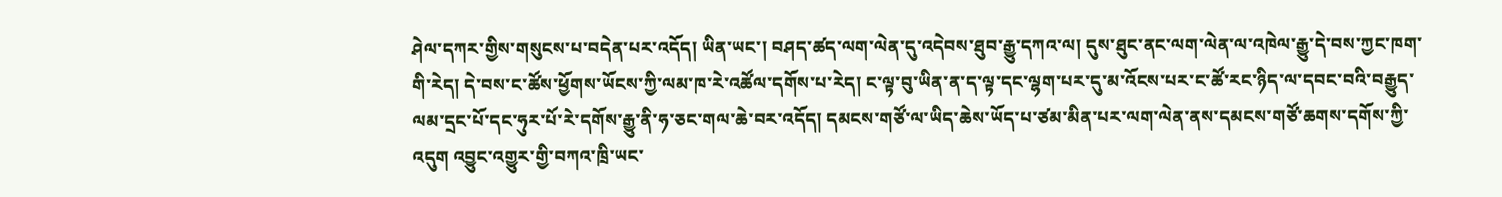ཤེལ་དཀར་གྱིས་གསུངས་པ་བདེན་པར་འདོད། ཡིན་ཡང་། བཤད་ཚད་ལག་ལེན་དུ་འདེབས་ཐུབ་རྒྱུ་དཀའ་ལ། དུས་ཐུང་ནང་ལག་ལེན་ལ་འཁེལ་རྒྱུ་དེ་བས་ཀྱང་ཁག་གི་རེད། དེ་བས་ང་ཚོས་ཕྱོགས་ཡོངས་ཀྱི་ལམ་ཁ་རེ་འཚོལ་དགོས་པ་རེད། ང་ལྟ་བུ་ཡིན་ན་ད་ལྟ་དང་ལྷག་པར་དུ་མ་འོངས་པར་ང་ཚོ་རང་ཉིད་ལ་དབང་བའི་བརྒྱུད་ལམ་དྲང་པོ་དང་ཧུར་པོ་རེ་དགོས་རྒྱུ་ནི་ཧ་ཅང་གལ་ཆེ་བར་འདོད། དམངས་གཙོ་ལ་ཡིད་ཆེས་ཡོད་པ་ཙམ་མིན་པར་ལག་ལེན་ནས་དམངས་གཙོ་ཆགས་དགོས་ཀྱི་འདུག འབྱུང་འགྱུར་གྱི་བཀའ་ཁྲི་ཡང་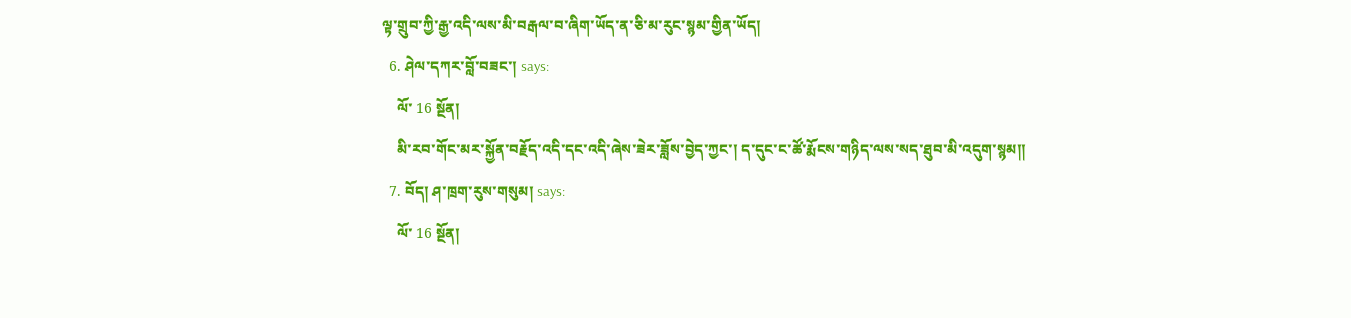ལྟ་གྲུབ་ཀྱི་རྒྱ་འདི་ལས་མི་བརྒལ་བ་ཞིག་ཡོད་ན་ཅི་མ་རུང་སྙམ་གྱིན་ཡོད།
  6. ཤེལ་དཀར་བློ་བཟང་། says:
    ལོ་ 16 སྔོན།
    མི་རབ་གོང་མར་སྐྱོན་བརྗོད་འདི་དང་འདི་ཞེས་ཟེར་ཟློས་བྱེད་ཀྱང་། ད་དུང་ང་ཚོ་རྨོངས་གཉིད་ལས་སད་ཐུབ་མི་འདུག་སྙམ།།
  7. བོད། ཤ་ཁྲག་རུས་གསུམ། says:
    ལོ་ 16 སྔོན།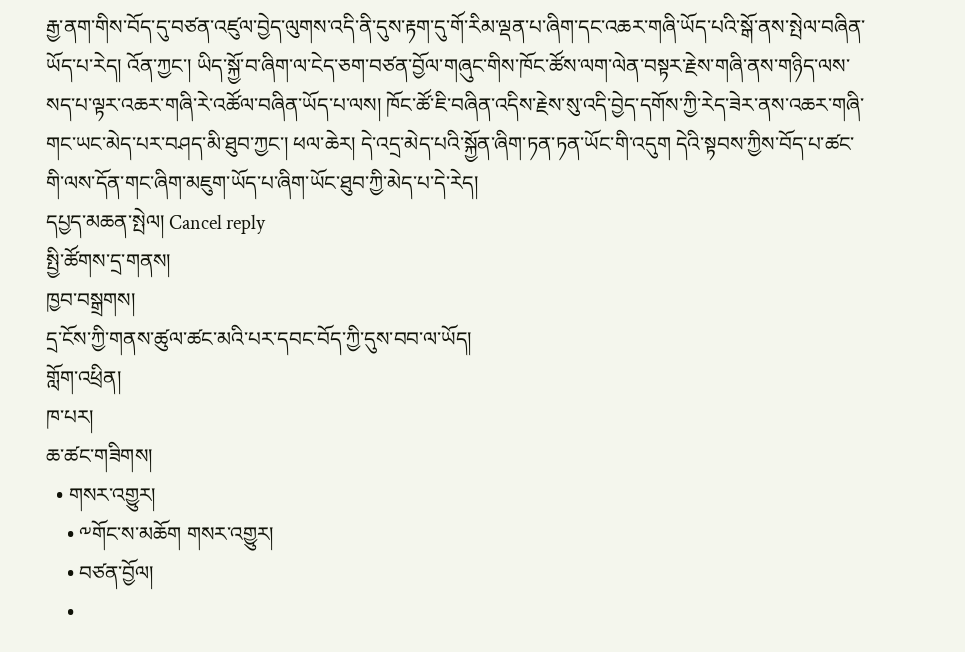རྒྱ་ནག་གིས་བོད་དུ་བཙན་འཛུལ་བྱེད་ལུགས་འདི་ནི་དུས་རྟག་དུ་གོ་རིམ་ལྡན་པ་ཞིག་དང་འཆར་གཞི་ཡོད་པའི་སྒོ་ནས་སྤེལ་བཞིན་ཡོད་པ་རེད། འོན་ཀྱང་། ཡིད་སྐྱོ་བ་ཞིག་ལ་ངེད་ཅག་བཙན་བྱོལ་གཞུང་གིས་ཁོང་ཚོས་ལག་ལེན་བསྟར་རྗེས་གཞི་ནས་གཉིད་ལས་སད་པ་ལྟར་འཆར་གཞི་རེ་འཚོལ་བཞིན་ཡོད་པ་ལས། ཁོང་ཚོ་ཇི་བཞིན་འདིས་རྗེས་སུ་འདི་བྱེད་དགོས་ཀྱི་རེད་ཟེར་ནས་འཆར་གཞི་གང་ཡང་མེད་པར་བཤད་མི་ཐུབ་ཀྱང་། ཕལ་ཆེར། དེ་འདྲ་མེད་པའི་སྐྱོན་ཞིག་ཏན་ཏན་ཡོང་གི་འདུག དེའི་སྟབས་ཀྱིས་བོད་པ་ཚང་གི་ལས་དོན་གང་ཞིག་མཇུག་ཡོད་པ་ཞིག་ཡོང་ཐུབ་ཀྱི་མེད་པ་དེ་རེད།
དཔྱད་མཆན་སྤེལ། Cancel reply
སྤྱི་ཚོགས་དྲ་གནས།
ཁྱབ་བསྒྲགས།
དྲ་ངོས་ཀྱི་གནས་ཚུལ་ཚང་མའི་པར་དབང་བོད་ཀྱི་དུས་བབ་ལ་ཡོད།
གློག་འཕྲིན།
ཁ་པར།
ཆ་ཚང་གཟིགས།
  • གསར་འགྱུར།
    • ༸གོང་ས་མཆོག གསར་འགྱུར།
    • བཙན་བྱོལ།
    •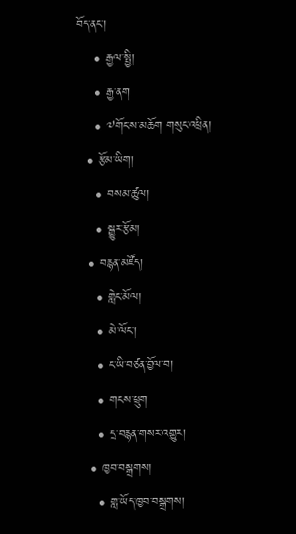བོད་ནང་།
    • རྒྱལ་སྤྱི།
    • རྒྱ་ནག
    • ༧གོང་ས་མཆོག གསུང་འཕྲིན།
  • རྩོམ་ཡིག།
    • བསམ་ཚུལ།
    • སྒྱུར་རྩོམ།
  • བརྙན་མཛོད།
    • གླེང་མོལ།
    • མེ་ལོང་།
    • ང་ཡི་བཙན་བྱོལ་བ།
    • གངས་ཕྲུག
    • དྲ་བརྙན་གསར་འགྱུར།
  • ཁྱབ་བསྒྲགས།
    • གླ་ཡོད་ཁྱབ་བསྒྲགས།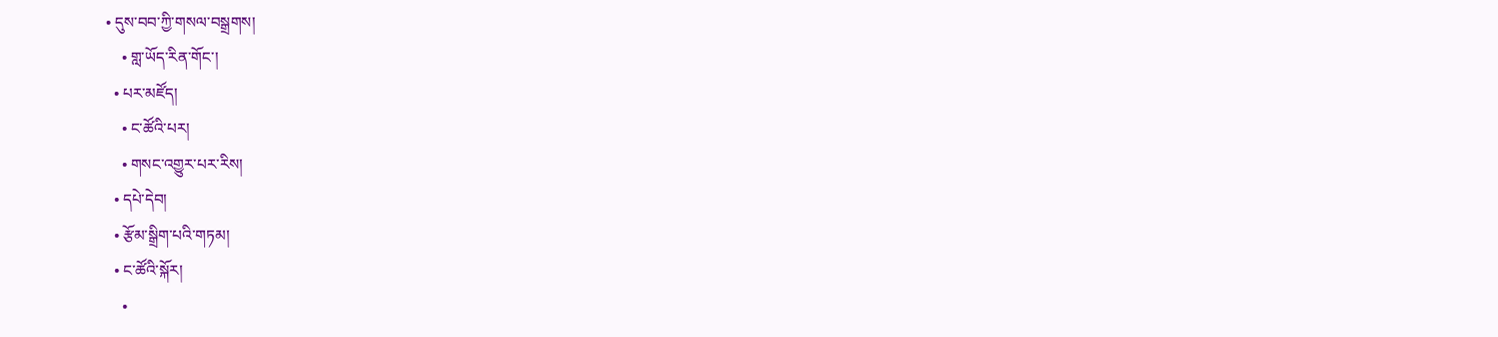• དུས་བབ་ཀྱི་གསལ་བསྒྲགས།
    • གླ་ཡོད་རིན་གོང་།
  • པར་མཛོད།
    • ང་ཚོའི་པར།
    • གསང་འགྱུར་པར་རིས།
  • དཔེ་དེབ།
  • རྩོམ་སྒྲིག་པའི་གཏམ།
  • ང་ཚོའི་སྐོར།
    •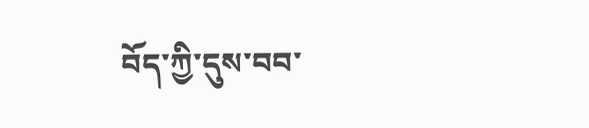བོད་ཀྱི་དུས་བབ་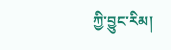ཀྱི་བྱུང་རིམ།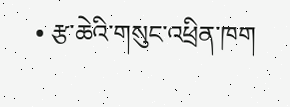• རྩ་ཆེའི་གསུང་འཕྲིན་ཁག